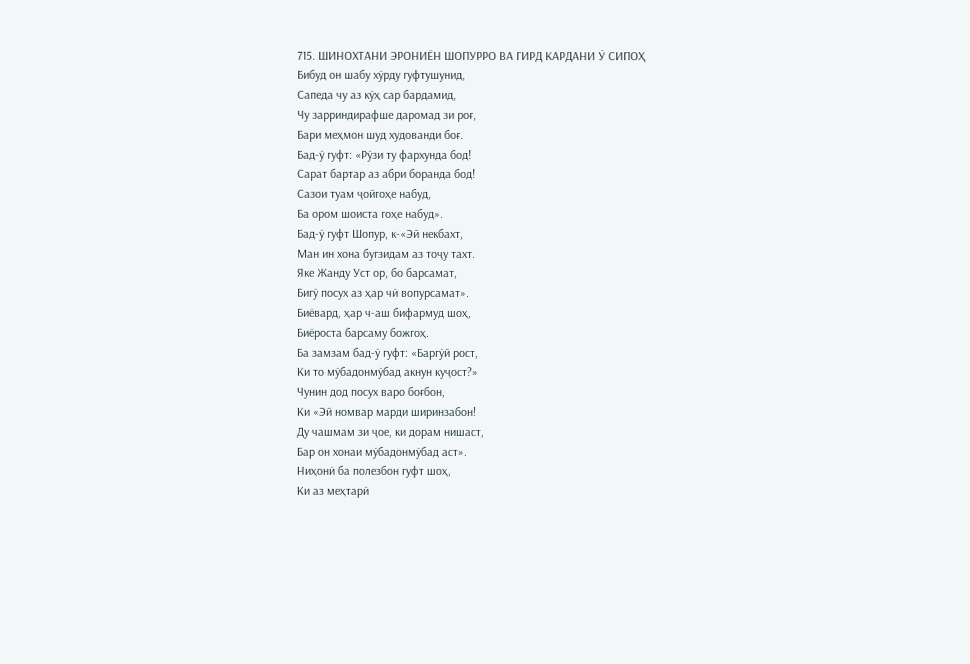715. ШИНОХТАНИ ЭРОНИЁН ШОПУРРО ВА ГИРД КАРДАНИ Ӯ СИПОҲ
Бибуд он шабу хӯрду гуфтушунид,
Сапеда чу аз кӯҳ сар бардамид,
Чу зарриндирафше даромад зи роғ,
Бари меҳмон шуд худованди боғ.
Бад-ӯ гуфт: «Рӯзи ту фархунда бод!
Сарат бартар аз абри боранда бод!
Сазои туам ҷойгоҳе набуд,
Ба ором шоиста гоҳе набуд».
Бад-ӯ гуфт Шопур, к-«Эй некбахт,
Ман ин хона бугзидам аз тоҷу тахт.
Яке Жанду Уст ор, бо барсамат,
Бигӯ посух аз ҳар чӣ вопурсамат».
Биёвард, ҳар ч-аш бифармуд шоҳ,
Биёроста барсаму божгоҳ.
Ба замзам бад-ӯ гуфт: «Баргӯй рост,
Ки то мӯбадонмӯбад акнун куҷост?»
Чунин дод посух варо боғбон,
Ки «Эй номвар марди ширинзабон!
Ду чашмам зи ҷое, ки дорам нишаст,
Бар он хонаи мӯбадонмӯбад аст».
Ниҳонӣ ба полезбон гуфт шоҳ,
Ки аз меҳтарӣ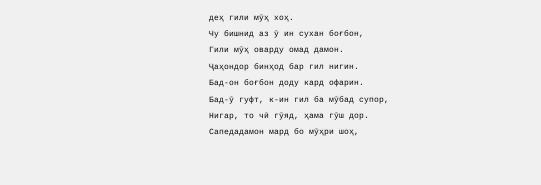деҳ гили мӯҳ хоҳ.
Чу бишнид аз ӯ ин сухан боғбон,
Гили мӯҳ оварду омад дамон.
Ҷаҳондор бинҳод бар гил нигин.
Бад-он боғбон доду кард офарин.
Бад-ӯ гуфт, к-ин гил ба мӯбад супор,
Нигар, то чӣ гӯяд, ҳама гӯш дор.
Сапедадамон мард бо мӯҳри шоҳ,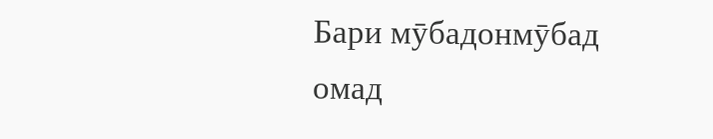Бари мӯбадонмӯбад омад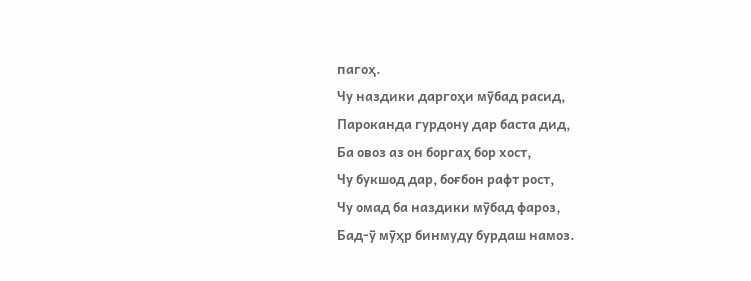пагоҳ.
Чу наздики даргоҳи мӯбад расид,
Пароканда гурдону дар баста дид,
Ба овоз аз он боргаҳ бор хост,
Чу букшод дар, боғбон рафт рост,
Чу омад ба наздики мӯбад фароз,
Бад-ӯ мӯҳр бинмуду бурдаш намоз.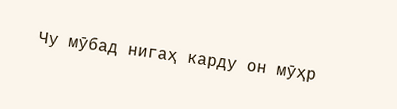Чу мӯбад нигаҳ карду он мӯҳр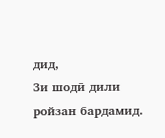дид,
Зи шодӣ дили ройзан бардамид.